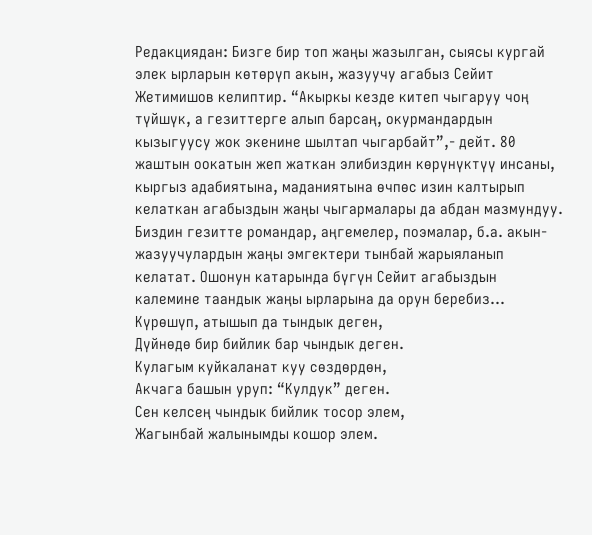Редакциядан: Бизге бир топ жаңы жазылган, сыясы кургай элек ырларын көтөрүп акын, жазуучу агабыз Сейит Жетимишов келиптир. “Акыркы кезде китеп чыгаруу чоң түйшүк, а гезиттерге алып барсаң, окурмандардын кызыгуусу жок экенине шылтап чыгарбайт”,- дейт. 80 жаштын оокатын жеп жаткан элибиздин көрүнүктүү инсаны, кыргыз адабиятына, маданиятына өчпөс изин калтырып келаткан агабыздын жаңы чыгармалары да абдан мазмундуу. Биздин гезитте романдар, аңгемелер, поэмалар, б.а. акын-жазуучулардын жаңы эмгектери тынбай жарыяланып келатат. Ошонун катарында бүгүн Сейит агабыздын калемине таандык жаңы ырларына да орун беребиз...
Күрөшүп, атышып да тындык деген,
Дүйнөдө бир бийлик бар чындык деген.
Кулагым куйкаланат куу сөздөрдөн,
Акчага башын уруп: “Кулдук” деген.
Сен келсең чындык бийлик тосор элем,
Жагынбай жалынымды кошор элем.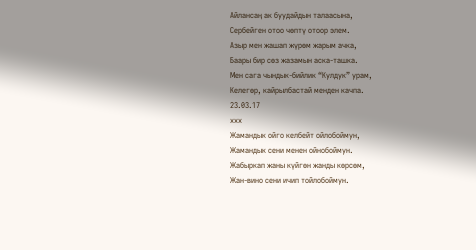Айлансаң ак буудайдын талаасына,
Сербейген отоо чөптү отоор элем.
Азыр мен жашап жүрөм жарым ачка,
Баары бир сөз жазамын аска-ташка.
Мен сага чындык-бийлик “Кулдук” урам,
Келегөр, кайрылбастай менден качпа.
23.03.17
ххх
Жамандык ойго келбейт ойлобоймун,
Жамандык сени менен ойнобоймун.
Жабыркап жаны күйгөн жанды көрсөм,
Жан-вино сени ичип тойлобоймун.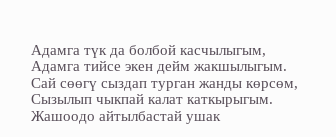Адамга түк да болбой касчылыгым,
Адамга тийсе экен дейм жакшылыгым.
Сай сөөгү сыздап турган жанды көрсөм,
Сызылып чыкпай калат каткырыгым.
Жашоодо айтылбастай ушак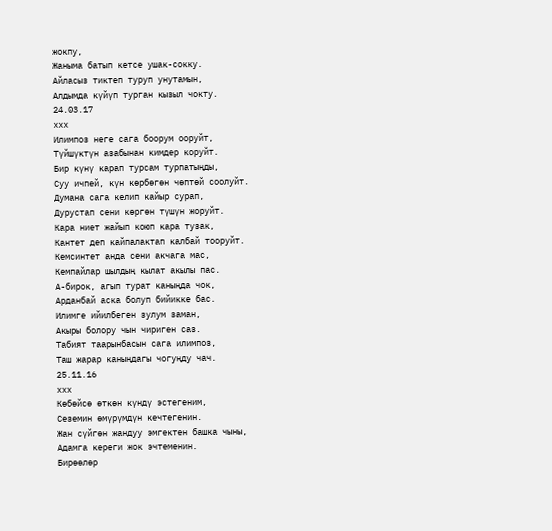жокпу,
Жаныма батып кетсе ушак-сокку.
Айласыз тиктеп туруп унутамын,
Алдымда күйүп турган кызыл чокту.
24.03.17
ххх
Илимпоз неге сага боорум ооруйт,
Түйшүктүн азабынан кимдер коруйт.
Бир күнү карап турсам турпатыңды,
Суу ичпей, күн көрбөгөн чөптөй соолуйт.
Думана сага келип кайыр сурап,
Дурустап сени көргөн түшүн жоруйт.
Кара ниет жайып коюп кара тузак,
Кантет деп кайпалактап калбай тооруйт.
Кемсинтет анда сени акчага мас,
Кемпайлар шылдың кылат акылы пас.
А-бирок, агып турат каныңда чок,
Арданбай аска болуп бийикке бас.
Илимге ийилбеген зулум заман,
Акыры болору чын чириген саз.
Табият таарынбасын сага илимпоз,
Таш жарар каныңдагы чогуңду чач.
25.11.16
ххх
Көбөйсө өткөн күндү эстегеним,
Сеземин өмүрүмдүн кечтегенин.
Жан сүйгөн жандуу эмгектен башка чыны,
Адамга кереги жок эчтеменин.
Бирөөлөр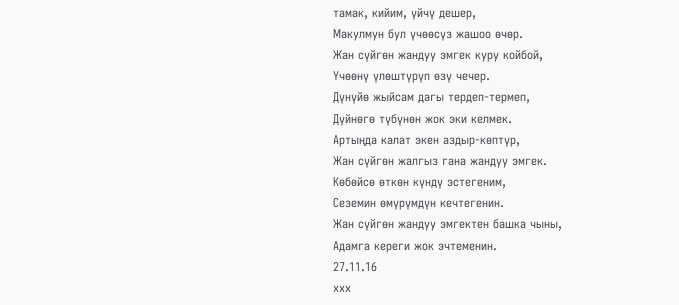тамак, кийим, үйчү дешер,
Макулмун бул үчөөсүз жашоо өчөр.
Жан сүйгөн жандуу эмгек куру койбой,
Үчөөнү үлөштүрүп өзү чечер.
Дүнүйө жыйсам дагы тердеп-термеп,
Дүйнөгө түбүнөн жок эки келмек.
Артыңда калат экен аздыр-көптүр,
Жан сүйгөн жалгыз гана жандуу эмгек.
Көбөйсө өткөн күндү эстегеним,
Сеземин өмүрүмдүн кечтегенин.
Жан сүйгөн жандуу эмгектен башка чыны,
Адамга кереги жок эчтеменин.
27.11.16
ххх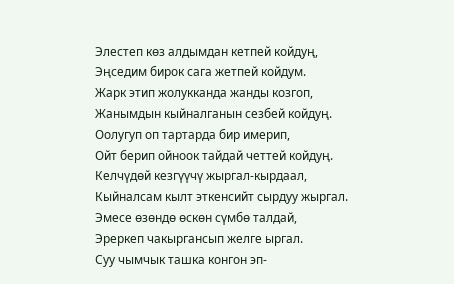Элестеп көз алдымдан кетпей койдуң,
Эңседим бирок сага жетпей койдум.
Жарк этип жолукканда жанды козгоп,
Жанымдын кыйналганын сезбей койдуң.
Оолугуп оп тартарда бир имерип,
Ойт берип ойноок тайдай четтей койдуң.
Келчүдөй кезгүүчү жыргал-кырдаал,
Кыйналсам кылт эткенсийт сырдуу жыргал.
Эмесе өзөндө өскөн сүмбө талдай,
Эреркеп чакыргансып желге ыргал.
Суу чымчык ташка конгон эп-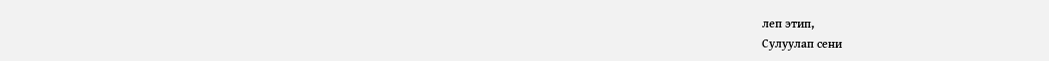леп этип,
Сулуулап сени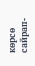көрсө сайрап-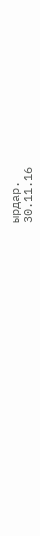ырдар.
30.11.16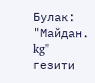Булак: "Майдан. kg" гезити